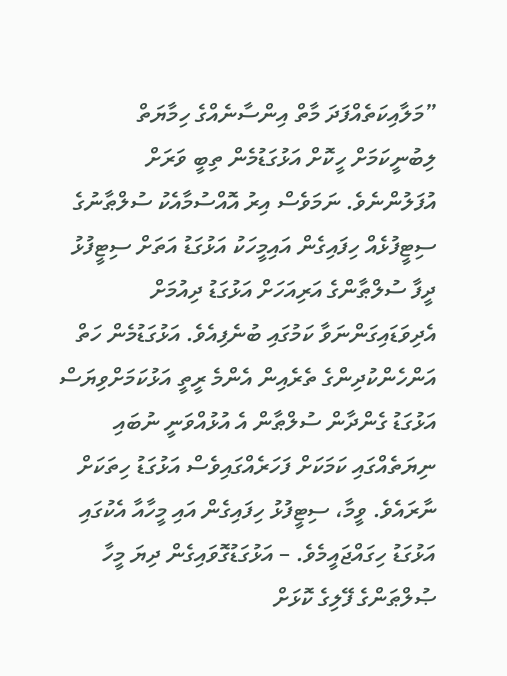”މަލާއިކަތެއްފަދަ މާތް އިންސާނެއްގެ ހިމާޔަތް ލިބުނީކަމަށް ހީކޮށް އަޅުގަޑުމެން ތިބީ ވަރަށް އުފަލުންނެވެ. ނަމަވެސް އިރު އޮއްސުމާއެކު ސުލްޠާނުގެ ސިޓީފުޅެއް ހިފައިގެން އައިމީހަކު އަޅުގަޑު އަތަށް ސިޓީފުޅު ދީފާ ސުލްޠާންގެ އަރިއަހަށް އަޅުގަޑު ދިއުމަށް އެދިވަޑައިގަންނަވާ ކަމުގައި ބުނެފިއެވެ. އަޅުގަޑުމެން ހަތް އަންހެންކުދިންގެ ތެރެއިން އެންމެ ރީތީ އަޅުކަމަށްވިޔަސް އަޅުގަޑު ގެންދާން ސުލްޠާން އެ އުޅުއްވަނީ ނުބައި ނިޔަތެއްގައި ކަމަކަށް ފަހަރެއްގައިވެސް އަޅުގަޑު ހިތަކަށް ނާރައެވެ. ވީމާ، ސިޓީފުޅު ހިފައިގެން އައި މީހާއާ އެކުގައި އަޅުގަޑު ހިގައްޖައީމެވެ. – އަޅުގަޑުގޮވައިގެން ދިޔަ މީހާ ޞުލްޠަންގެ ފޭލިގެ ކޮޅަށް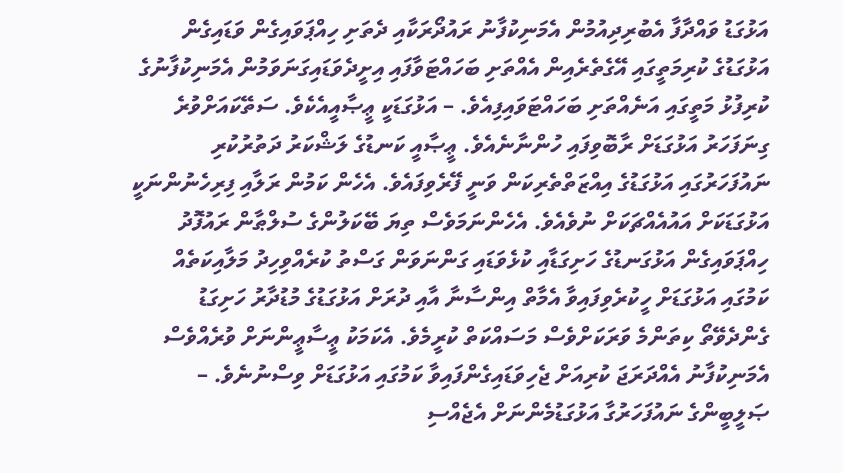އަޅުގަޑު ވައްދާފާ އެބުރިދިއުމުން އެމަނިކުފާނު ރައުދޯރަކާއި ދެތަށި ހިއްޕަވައިގެން ވަޑައިގެން އަޅުގަޑުގެ ކުރިމަތީގައި އޭގެތެރެއިން އެއްތަށި ބަހައްޓަވާފައި އިށީދެވަޑައިގަނަވަމުން އެމަނިކުފާނުގެ ކުރިފުޅު މަތީގައި އަނެއްތަށި ބަހައްޓަވައިފިއެވެ. – އަޅުގަޑަކީ ޢީޞާއީއެކެވެ. ސަތޭކައަށްވުރެ ގިނަފަހަރު އަޅުގަޑަށް ރާބޮވިފައި ހުންނާނެއެވެ. ޢީޞާއީ ކަނޑުގެ ލަޝްކަރު ދަތުރުކުރި ނައުފަހަރުގައި އަޅުގަޑުގެ އިއްޒަތްތެރިކަން ވަނީ ފޭރެވިފައެވެ. އެހެން ކަމުން ރަލާއި ފިރިހެނުންނަކީ އަޅުގަޑަކަށް އައުއެއްޗަކަށް ނުވެއެވެ. އެހެންނަމަވެސް ތިޔަ ބޭކަލުންގެ ސުލްޠާން ރައުފޮދު ހިއްޕަވައިގެން އަޅުގަނޑުގެ ހަށިގަޑާއި ކުޅެވަޑައި ގަންނަވަން ގަސްތު ކުރެއްވިހިދު މަލާއިކަތެއް ކަމުގައި އަޅުގަޑަށް ހީކުރެވިފައިވާ އެމާތް އިންސާނާ އާއި ދުރަށް އަޅުގަޑުގެ މުޑުދާރު ހަށިގަޑު ގެންދެވޭތޯ ކިތަންމެ ވަރަކަށްވެސް މަސައްކަތް ކުރީމެވެ. އެކަމަކު ޢީސާޢީންނަށް ވުރެއްވެސް އެމަނިކުފާނު އެއްދަރަޖަ ކުރިއަށް ޖެހިވަޑައިގެންފައިވާ ކަމުގައި އަޅުގަޑަށް ވިސްނުނެވެ. – ޞަލީބީންގެ ނައުފަހަރުގާ އަޅުގަޑުމެންނަށް އެޖެއްސި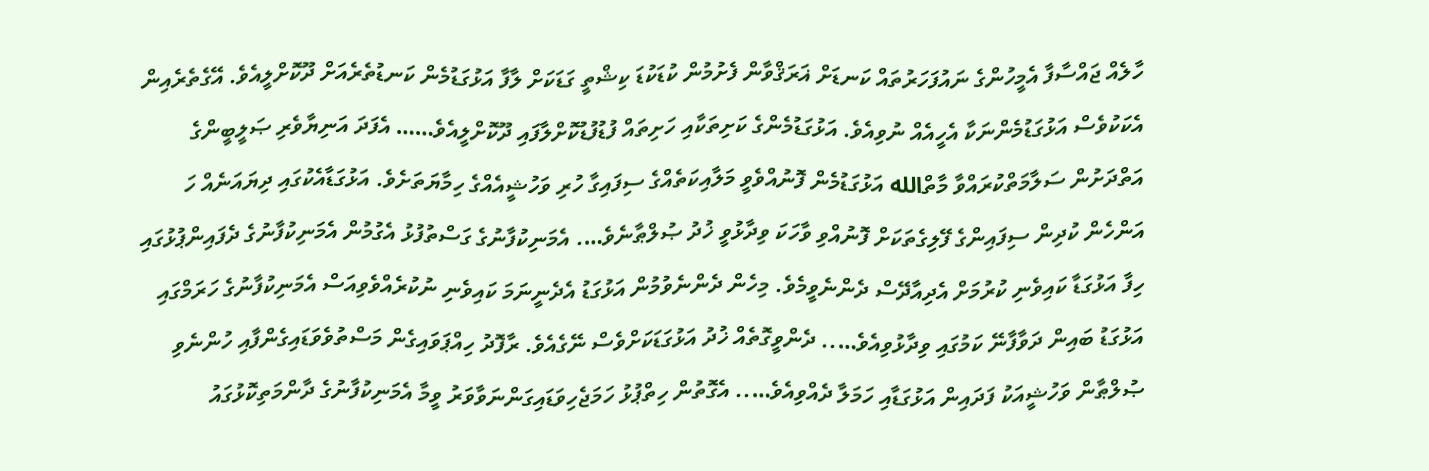ހާލެއް ޖައްސާފާ އެމީހުންގެ ނައުފަހަރުތައް ކަނޑަށް ޣަރަޤްވާން ފެށުމުން ކުޑަކުޑަ ކިޝްތީ ގަޑަކަށް ލާފާ އަޅުގަޑުމެން ކަނޑުތެރެއަށް ދޫކޮށްލީއެވެ. އޭގެތެރެއިން އެކަކުވެސް އަޅުގަޑުމެންނަކާ އެހީއެއް ނުވިއެވެ. އަޅުގަޑުމެންގެ ކަށިތަކާއި ހަށިތައް ފުޑުފުޑުކޮށްލާފައި ދޫކޮށްލީއެވެ…… އެފަދަ އަނިޔާވެރި ޞަލީބީންގެ އަތްދަށުން ސަލާމަތްކުރައްވާ މާތްالله އަޅުގަޑުމެން ފޮނުއްވެވީ މަލާއިކަތެއްގެ ސިފައިގާ ހުރި ވަހުޝީއެއްގެ ހިމާޔަތަށެވެ. އަޅުގަޑާއެކުގައި ދިޔައަނެއް ހަ އަންހެން ކުދިން ސިފައިންގެ ފޭލިގެތަކަށް ފޮނުއްވި ވާހަކަ ވިދާޅުވީ ޚުދު ޞުލްޠާނެވެ…. އެމަނިކުފާނުގެ ގަސްތުފުޅު އެގުމުން އެމަނިކުފާނުގެ ދެފައިންޕުޅުގައި ހިފާ އަޅުގަޑާ ކައިވެނި ކުރުމަށް އެދިއާދޭސް ދެންނެވީމެވެ. މިހެން ދެންނެވުމުން އަޅުގަޑު އެދެނީނަމަ ކައިވެނި ނުކުރެއްވެވިއަސް އެމަނިކުފާނުގެ ހަރަމްގައި އަޅުގަޑު ބައިން ދަވާފާނޭ ކަމުގައި ވިދާޅުވިއެވެ….. ދެންވީގޮތެއް ޚުދު އަޅުގަޑަކަށްވެސް ނޭގެއެވެ. ރާފޮދު ހިއްޕަވައިގެން މަސްތުވެވަޑައިގެންފާއި ހުންނެވި ޞުލްޠާން ވަހުޝީއަކު ފަދައިން އަޅުގަޑާއި ހަމަލާ ދެއްވިއެވެ….. އެގޮތުން ހިތްޕުޅު ހަމަޖެހިވަޑައިގަންނަވާވަރު ވީމާ އެމަނިކުފާނުގެ ދާންމަތިކޮޅުގައު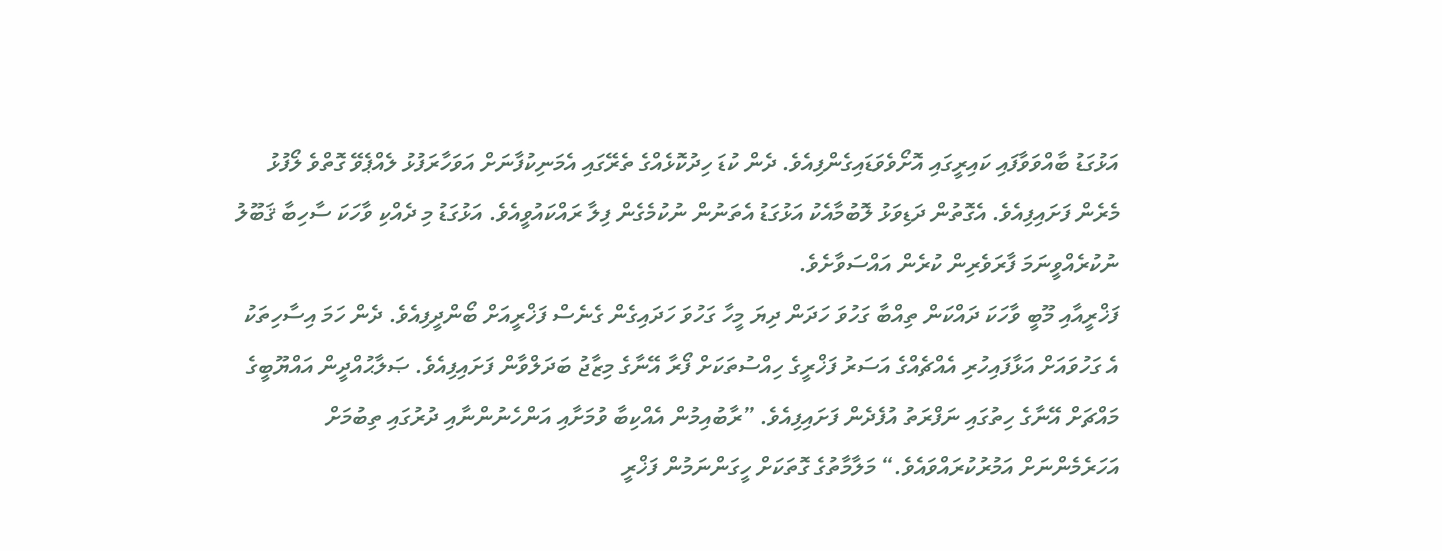އަޅުގަޑު ބާއްވަވާފައި ކައިރީގައި އޮށޯވެވަޑައިގެންފިއެވެ. ދެން ކުޑަ ހިދުކޮޅެއްގެ ތެރޭގައި އެމަނިކުފާނަށް އަވަހާރަފުޅު ލެއްޕެވޭ ގޮތްވެ ލޯފުޅު މެރެން ފަށައިފިއެވެ. އެގޮތުން ދަޑިވަޅު ލޮބުމާއެކު އަޅުގަޑު އެތަނުން ނުކުމެގެން ފިލާ ރައްކައުވީއެވެ. އަޅުގަޑު މި ދެއްކި ވާހަކަ ސާހިބާ ޤަބޫލު ނުކުރެއްވީނަމަ ފާރަވެރިން ކުރެން އައްސަވާށެވެ.
ފަޚްރީއާއި މޫބީ ވާހަކަ ދައްކަން ތިއްބާ ގަހުވަ ހަދަން ދިޔަ މީހާ ގަހުވަ ހަދައިގެން ގެނެސް ފަޚްރީއަށް ބޯންދީފިއެވެ. ދެން ހަމަ އިސާހިތަކު އެ ގަހުވައަށް އަޅާފައިހުރި އެއްޗެއްގެ އަސަރު ފަޚްރީގެ ހިއްސުތަކަށް ފޯރާ އޭނާގެ މިޒާޖު ބަދަލްވާން ފަށައިފިއެވެ. ޞަލާޙުއްދީން އައްޔޫބީގެ މައްޗަށް އޭނާގެ ހިތުގައި ނަފްރަތު އުފެދެން ފަށައިފިއެވެ. ”ރާބުއިމުން އެއްކިބާ ވުމަށާއި އަންހެނުންނާއި ދުރުގައި ތިބުމަށް އަހަރެމެންނަށް އަމުރުކުރައްވައެވެ.“ މަލާމާތުގެ ގޮތަކަށް ހީގަންނަމުން ފަޚްރީ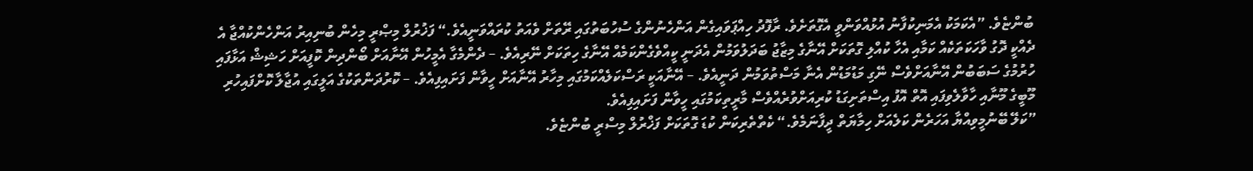ބުންޏެވެ. ”އެކަމަކު އެމަނިކުފާނު އުޅުއްވަންވީ އެގޮތަށެވެ. ރާފޮދު ހިއްޕަވައިގެން އަންހެނުންގެ ސުހުބަތުގައި ރޭތަށް ވެއަތު ކުރައްވަނީއެވެ.“ ފަޚުރުލް މިޞްރީ މިހެން ބުނިއިރު އަންހެންކުއްޖާ އެ ދެއްކީ ދޮގު ވާހަކަތަކެއް ކަމާއި އެހާ ކުއްލި ގޮތަކަށް އޭނާގެ މިޒާޖު ބަދަލުވަމުން އެދަނީ ކީއްވެގެންކަމެއް އޭނާގެ ހިތަކަށް ނޭރިއެވެ. – ދެންމެގާ އެމީހުން އޭނާއަށް ބޯންދިން ކޮފީއަށް ހަޝިޝް އަޅާފައި ހުރުމުގެ ސަބަބުން އޭނާއަށްވެސް ނޭގި މަޑުމަޑުން އެނާ މަސްތުވަމުން ދަނީއެވެ. – އޭނާއަކީ ރަސްކަލެއްކަމުގައި މިހާރު އޭނާއަށް ހީވާން ފަށައިފިއެވެ. – ކޮރުދަންތަކުގެ އަލީގައި އުޖާލާ ކޮށްފައިހުރި މޫބީގެ މޫނާއި ހާވާލެވިފައި އޮތް އޮފު އިސްތަށިގަޑު ކުރިއަށްވުރެއްވެސް މާރީތިކަމުގައި ހީވާން ފަށައިފިއެވެ.
”ކަލޭ ބޭނުމީވިއްޔާ އަހަރެން ކަލެއަށް ހިމާޔަތް ދީފާނަމެވެ.“ ކެތްތެރިކަން ކުޑަ ގޮތަކަށް ފަޚްރުލް މިސްރީ ބުންޏެވެ.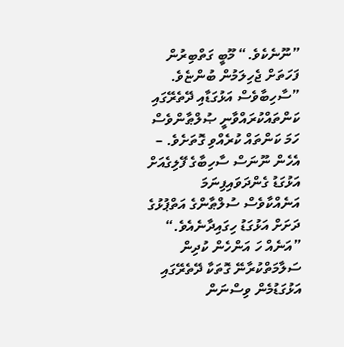”ނޫނެކެވެ.“ މޫބީ ގަތްބިރުން ފަހަތަށް ޖެހިލަމުން ބުންޏެވެ. ”ސާހިބާވެސް އަޅުގަޑާއި ދޭތެރޭގައި ކަންތައްކުރައްވާނީ ޞުލްޠާންވެސް ހަމަ ކަންތައް ކުރެއްވި ގޮތަށެވެ. – އެހެން ނޫނަސް ސާހިބާގެ ފޭލިގެއަށް އަޅުގަޑު ގެންދަވައިފިނަމަ އަނެއްކާވެސް ސުލްޠާންގެ އަތްޕުޅުގެ ދަށަށް އަޅުގަޑު ހިގައިދާނެއެވެ.“
”އަނެއް ހަ އަންހެން ކުދިން ސަލާމަތްކުރާނޭ ގޮތަކާ ދޭތެރޭގައި އަޅުގަޑުމެން ވިސްނަން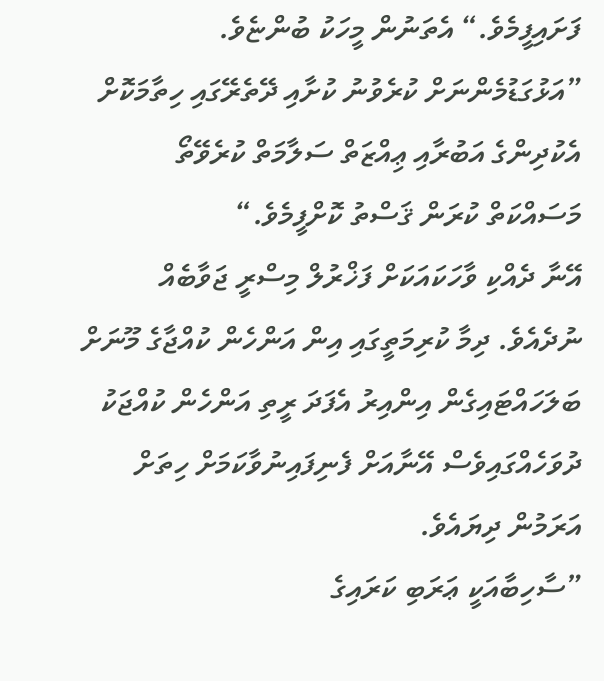ފަށައިފީމެވެ.“ އެތަނުން މީހަކު ބުންޏެވެ. ”އަޅުގަޑުމެންނަށް ކުރެވުނު ކުށާއި ދޭތެރޭގައި ހިތާމަކޮށް އެކުދިންގެ އަބުރާއި ޢިއްޒަތް ސަލާމަތް ކުރެވޭތޯ މަސައްކަތް ކުރަން ޤަސްތު ކޮށްފީމެވެ.“
އޭނާ ދެއްކި ވާހަކައަކަށް ފަޚްރުލް މިސްރީ ޖަވާބެއް ނުދެއެވެ. ދިމާ ކުރިމަތީގައި އިން އަންހެން ކުއްޖާގެ މޫނަށް ބަލަހައްޓައިގެން އިންއިރު އެފަދަ ރީތި އަންހެން ކުއްޖަކު ދުވަހެއްގައިވެސް އޭނާއަށް ފެނިފައިނުވާކަމަށް ހިތަށް އަރަމުން ދިޔައެވެ.
”ސާހިބާއަކީ ޢަރަބި ކަރައިގެ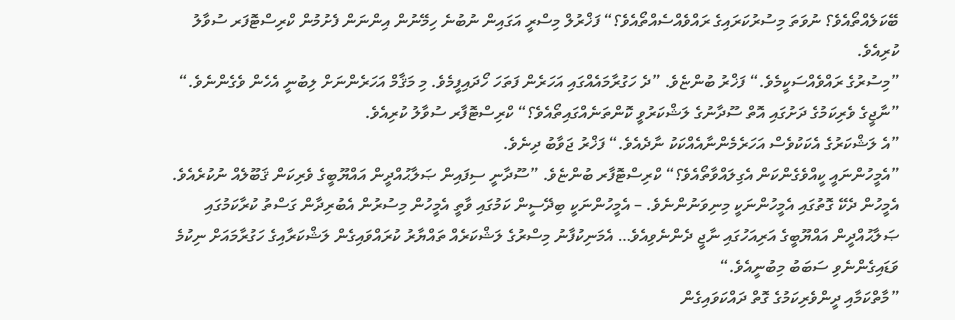ބޭކަލެއްތޯއެވެ؟ ނުވަތަ މިސުރުކަރައިގެ ރައްވެއްސެއްތޯއެވެ؟“ ފަޚްރުލް މިސްރީ އަގައިން ނުބުނެ ހިމޭނުން އިންނަން ފެށުމުން ކްރިސްޓޮފަރ ސުވާލު ކުރިއެވެ.
”މިސުރުގެ ރައްވެއްސަކީމެވެ.“ ފަޚްރު ބުންޏެވެ. ”ދެ ހަގުރާމައެއްގައި އަހަރެން ފަތަހަ ހޯދައިފީމެވެ. މި މަޤާމް އަހަރެންނަށް ލިބުނީ އެހެން ވެގެންނެވެ.“
”ނާޖީގެ ވެރިކަމުގެ ދަށުގައި އޮތް ސޫދާނުގެ ލަޝްކަރުވީ ކޮންތަނެއްގައިތޯއެވެ؟“ ކްރިސްޓޮފާރ ސުވާލު ކުރިއެވެ.
”އެ ލަޝްކަރުގެ އެކަކުވެސް އަހަރެމެންނާއެއްކަކު ނާދެއެވެ.“ ފަޚްރު ޖަވާބު ދިނެވެ.
”އެމީހުންނައީ ކީއްވެގެންކަން އެގިލައްވާތޯއެވެ؟“ ކްރިސްޓޮފާރ ބުންޏެވެ. ”ސޫދާނީ ސިފައިން ޞަލާޙުއްދީން އައްޔޫބީގެ ވެރިކަން ޤަބޫލެއް ނުކުރެއެވެ. އެމީހުން ދެކޭ ގޮތުގައި އެމީހުންނަކީ މިނިވަނުންނެވެ. – އެމީހުންނަކީ ބިދޭސީން ކަމުގައި ވާތީ އެމީހުން މިސުރުން އެބުރިދާން ގަސްތު ކުރާކަމުގައި ޞަލާޙުއްދީން އައްޔޫބީގެ އަރިއަހުގައި ނާޖީ ދެންނެވިއެވެ… އެމަނިކުފާނު މިސްރުގެ ލަޝްކަރެއް ތައްޔާރު ކުރައްވައިގެން ލަޝްކަރާއިގެ ހަގުރާމައަށް ނިކުމެ ވަޑައިގެންނެވި ސަބަބު މިބުނީއެވެ.“
”މާތްކަމާއި ދީންވެރިކަމުގެ ގޮތް ދައްކަވައިގެން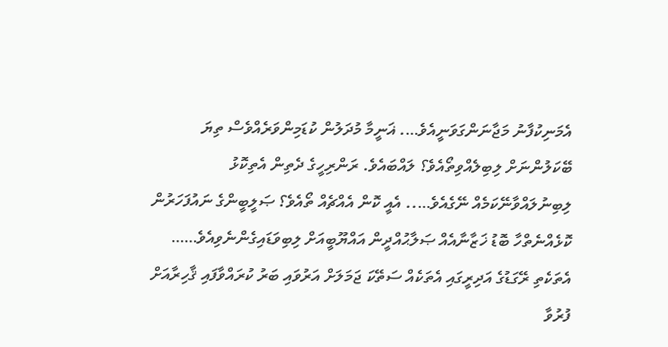އެމަނިކުފާނު މަޖާނަންގަވަނީއެވެ…. ޣަނީމާ މުދަލުން ކުޑަމިންވަރެއްވެސް ތިޔަ ބޭކަލުންނަށް ލިބިލެއްވިތޯއެވެ؟ ލައްބައެވެ. ރަންރިހީގެ ދެތިން އެތިކޮޅު ލިބިނުލައްވާނޭކަމެއް ނޭގެއެވެ….. އެއީ ކޮން އެއްޗެއް ތޯއެވެ؟ ޞަލީބީންގެ ނައުފަހަރުން ކޮޅެއްނެތްހާ ބޮޑު ޚަޒާނާއެއް ޞަލާޙުއްދީން އައްޔޫބީއަށް ލިބިވަޑައިގެންނެވިއެވެ…… އެތަކެތި ރޭގަޑުގެ އަދިރީގައި އެތަކެއް ސަތޭކަ ޖަމަލަށް އަރުވައި ބަރު ކުރައްވާފައި ޤާހިރާއަށް ފުރުވާ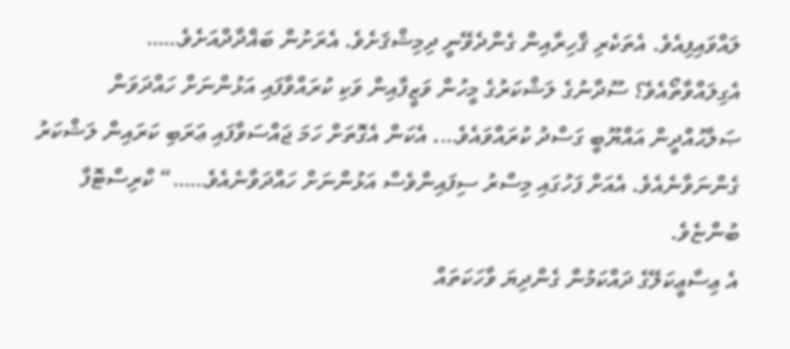ލައްވައިފިއެވެ. އެތަކެރި ޤާހިރާއިން ގެންދެވޭނީ ދިމިޝްޤަށެވެ. އެރަށުން ބަޣްދާދްއަށެވެ…… އެގިލައްވާތޯއެވެ؟ ސޫދާނުގެ ލަޝްކަރުގެ މީހުން ވަޒީފާއިން ވަކި ކުރައްވާފައި އަޅުންނަށް ހައްދަވަން ޞަލާޙުއްދީން އައްޔޫބީ ގަސްދު ކުރައްވައެވެ…. އެކަން އެގޮތަށް ހަމަ ޖައްސަވާފައި ޢަރަބި ކަރައިން ލަޝްކަރު ގެންނަވާނެއެވެ. އެއަށް ފަހުގައި މިސްރު ސިފައިންވެސް އަޅުންނަށް ހައްދަވާނެއެވެ……“ ކްރިސްޓޮފާ ބުންޏެވެ.
އެ ޢިސާޢީކަލޭގެ ދައްކަމުން ގެންދިޔަ ވާހަކަތައް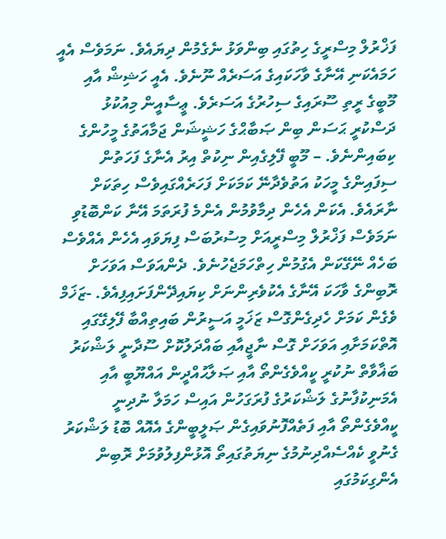ފަޚްރުލް މިސްރީގެ ހިތުގައި ބިންވަޅު ނެގެމުން ދިޔައެވެ. ނަމަވެސް އެއީ ހަމައެކަނި އޭނާގެ ވާހަކައިގެ އަސަރެއް ނޫނެވެ. އެއީ ހަޝިޝް އާއި މޫބީގެ ރީތި ސޫރައިގެ ސިހުރުގެ އަސަރެވެ. ޢީސާއީން މިއުކުޅު ދަސްކުރީ ޙަސަން ބިން ޞަބާޙްގެ ހަޝީޝަން ޖަމާއަތުގެ މީހުންގެ ކިބައިންނެވެ. – މޫބީ ފޭލިގެއިން ނިކުތް އިރު އެނާގެ ފަހަތުން ސިފައިންގެ މީހަކު އަތުވެދާނޭ ކަމަކަށް ފަހަރެއްގައިވެސް ހިތަކަށް ނާރައެވެ. އެކަން އެހެން ދިމާވުމުން އެންމެ ފުރަތަމަ އޭނާ ކަންބޮޑުވި ނަމަވެސް ފަޚްރުލް މިސްރީއަށް މިސުރުބަސް ފިޔަވައި އެހެން އެއްވެސް ބަހެއް ނޭގޭކަން އެގުމުން ހިތްހަމަޖެހުނެވެ. ދެންއަވަސް އަވަހަށް ރޮބިންގެ ވާހަކަ އޭނާގެ އެކުވެރިންނަށް ކިޔައިދޭންފަށައިފިއެވެ. -ޒަޚަމް ވެގެން ކަމަށް ހެދިގެންގޮސް ޒަޚަމީ އަސީރުން ބައިތިއްބާ ފޭލިގޭގައި އޮތްކަމަށާއި އަވަހަށް ގޮސް ނާޖީއާއި ބައްދަލުކޮށް ސޫދާނީ ލަޝްކަރު ބަޣާވާތް ނުކުރީ ކީއްވެގެންތޯ އާއި ޞަލާޙުއްދީން އައްޔޫބީ އާއި އެމަނިކުފާނުގެ ލަޝްކަރުގެ ފުރަގަހުން އައިސް ހަމަލާ ނުދިނީ ކީއްވެގެންތޯ އާއި ފަތެއްފޮނުވައިގެން ޞަލީބީންގެ އެއޮއް ބޮޑު ލަޝްކަރު ގެނުވީ ކެއްސެއްދިނުމުގެ ނިޔަތުގައިތޯ އޮޅުންފިލުވުމަށް ރޮބިން އެންގިކަމުގައި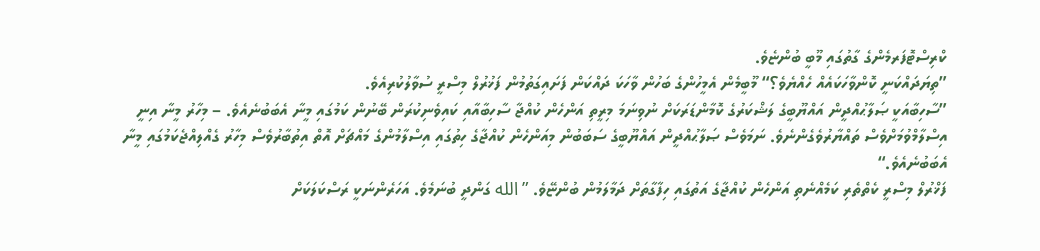ކްރިސްޓޮފަރމެންގެ ގާތުގައި މޫބީ ބުންޏެވެ.
”ތިޔަދައްކަނީ ކޮންވާހަކައެއް ހެއްޔެވެ؟“ މޫބީމެން އެމީހުންގެ ބަހުން ވާހަކަ ދައްކަން ފަށައިގަތުމުން ފަޚުރުލް މިސްރީ ސުވާލުކުރިއެވެ.
”ސާހިބާއަކީ ޞަލާޙުއްދީން އައްޔޫބީގެ ލަޝްކަރުގެ ކޮމާންޑަރަކަށް ނުވިނަމަ މިރީތި އަންހެން ކުއްޖާ ސާހިބާއާއި ކައިވެނިކުރަން ބޭނުން ކަމުގައި މީނާ އެބަބުނެއެވެ. – މިހާރު މީނާ އިނީ އިސްލާމްވުމަށްވެސް ތައްޔާރުވެގެންނެވެ. ނަމަވެސް ޞަލާޙުއްދީން އައްޔޫބީގެ ސަބަބުން މިއަންހެން ކުއްޖާގެ ހިތުގައި އިސްލާމުންގެ މައްޗަށް އޮތް އިތުބާރުވެސް މިހާރު ގެއްލިއްޖެކަމުގައި މީނާ އެބަބުނެއެވެ.“
ފަޚްރުލް މިސްރީ ކެތްތެރި ކަމެއްނެތި އަންހެން ކުއްޖާގެ އަތުގައި ހިފާގާތަށް ދަމާލަމުން ބުންޏޭވެ. ”الله ގަންދީ ބުނަމެވެ. އަހަރެންނަކީ ރަސްކަލަކަށް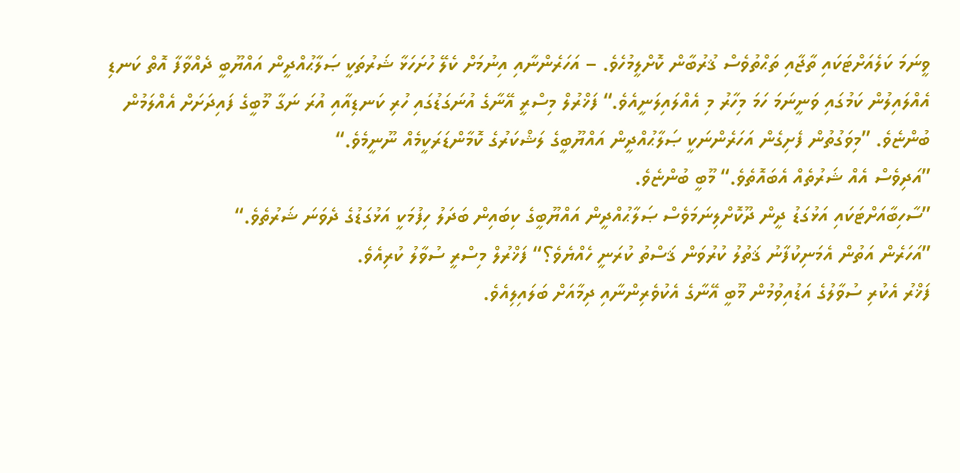ވީނަމަ ކަލެއަށްޓަކައި ތާޖާއި ތަޙްތުވެސް ޤުރުބާން ކޮށްލީމުހެވެ. – އަހަރެންނާއި އިނުމަށް ކެލޭ ހުށަހަޅާ ޝަރުތަކީ ޞަލާޙުއްދީން އައްޔޫބީ ދެއްވާފާ އޮތް ކަނޑި އެއްލައިލުން ކަމުގައި ވަނީނަމަ ހަމަ މިހާރު މި އެއްލައިލަނީއެވެ.“ ފަޚްރުލް މިސްރީ އޭނާގެ އުނަގަޑުގައި ހުރި ކަނޑިއާއި އުރަ ނަގާ މޫބީގެ ފައިދަށަށް އެއްލަމުން ބުންޏެވެ. ”މިވަގުތުން ފެށިގެން އަހަރެންނަކީ ޞަލާޙުއްދީން އައްޔޫބީގެ ލަޝްކަރުގެ ކޮމާންޑަރަކީމެއް ނޫނީމެވެ.“
”އަދިވެސް އެއް ޝަރުތެއް އެބައޮތެވެ.“ މޫބީ ބުންޏެވެ.
”ސާހިބާއަށްޓަކައި އަޅުގަޑު ދީން ދޫކޮށްލިނަމަވެސް ޞަލާޙުއްދީން އައްޔޫބީގެ ކިބައިން ބަދަލު ހިފުމަކީ އަޅުގަޑުގެ ދެވަނަ ޝަރުތެވެ.“
”އަހަރެން އަތުން އެމަނިކުފާނު ޤަތުލު ކުރުވަން ޤަސްތު ކުރަނީ ހެއްޔެވެ؟“ ފަޚްރުލް މިސްރީ ސުވާލު ކުރިއެވެ.
ފަޚްރު އެކުރި ސުވާލުގެ އަޑުއިވުމުން މޫބީ އޭނާގެ އެކުވެރިންނާއި ދިމާއަށް ބަލައިލިއެވެ.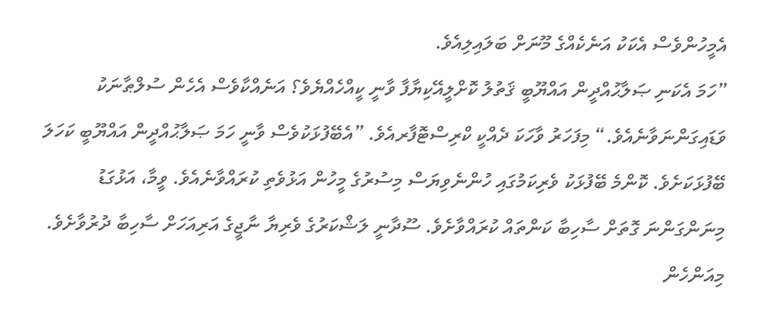އެމީހުންވެސް އެކަކު އަނެކެއްގެ މޫނަށް ބަލައިލިއެވެ.
”ހަމަ އެކަނި ޞަލާޙުއްދީން އައްޔޫބީ ޤަތުލު ކޮށްލީއޭކިޔާފާ ވާނީ ކީއްހެއްޔެވެ؟ އަނެއްކާވެސް އެހެން ސުލްޠާނަކު ވަޑައިގަންނަވާނެއެވެ.“ މިފަހަރު ވާހަކަ ދެއްކީ ކްރިސްޓޮފާރއެވެ. ”އެބޭފުޅަކުވެސް ވާނީ ހަމަ ޞަލާޙުއްދީން އައްޔޫބީ ކަހަލަ ބޭފުޅަކަށެވެ. ކޮންމެ ބޭފުޅަކު ވެރިކަމުގައި ހުންނެވިޔަސް މިސުރުގެ މީހުން އަޅުވެތި ކުރައްވާނެއެވެ. ވީމާ، އަޅުގަޑު މިނަންގަންނަ ގޮތަށް ސާހިބާ ކަންތައް ކުރައްވާށެވެ. ސޫދާނީ ލަޝްކަރުގެ ވެރިޔާ ނާޖީގެ އަރިއަހަށް ސާހިބާ ދުރުވާށެވެ. މިއަންހެން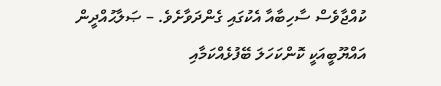ކުއްޖާވެސް ސާހިބާއާ އެކުގައި ގެންދަވާށެވެ. – ޞަލާޙުއްދީން އައްޔޫބީއަކީ ކޮންކަހަލަ ބޭފުޅެއްކަމާއި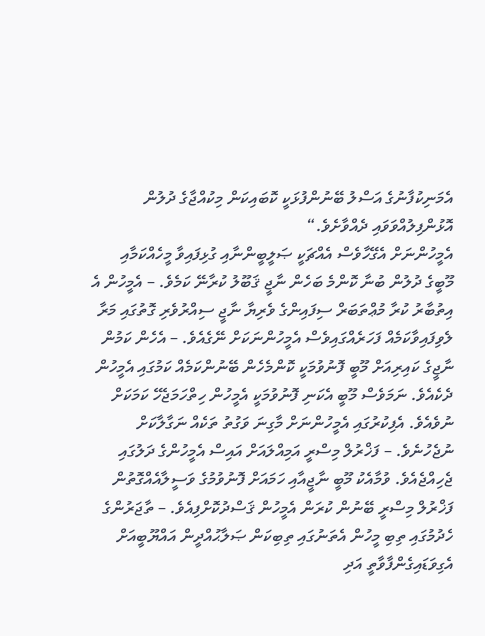އެމަނިކުފާނުގެ އަސްލު ބޭނުންފުޅަކީ ކޮބައިކަން މިކުއްޖާގެ ދުލުން އޮޅުންފިލުއްވަވައި ދެއްވާށެވެ.“
އެމީހުންނަށް އެގޭހާވެސް އެއްޗަކީ ޞަލީބީންނާއި ގުޅިފައިވާ މީހެއްކަމާއި މޫބީގެ ދުލުން ބުނާ ކޮންމެ ބަހެން ނާޖީ ޤަބޫލު ކުރާނޭ ކަމެވެ. – އެމީހުން އެ އިތުބާރު ކުރާ މުޢްތަބަރް ސިފައިންގެ ވެރިޔާ ނާޖީ ސިއްރުވެރި ގޮތުގައި މަރާ ލެވިފައިވާކަމެއް ފަހަރެއްގައިވެސް އެމީހުންނަކަށް ނޭގެއެވެ. – އެހެން ކަމުން ނާޖީގެ ކައިރިއަށް މޫބީ ފޮނުވުމަކީ ކޮންމެހެން ބޭނުންކަމެއް ކަމުގައި އެމީހުން ދެކެއެވެ. ނަމަވެސް މޫބީ އެކަނި ފޮނުވުމަކީ އެމީހުން ހިތްހަމަޖެހޭ ކަމަކަށް ނުވެއެވެ. އެފިކުރުގައި އެމީހުންނަށް މާގިނަ ވަގުތު ތަކެއް ނަގާލާކަށް ނުޖެހުނެވެ. – ފަޚްރުލް މިސްރީ އަމިއްލައަށް އައިސް އެމީހުންގެ ދަލުގައި ޖެހިއްޖެއެވެ. ވުމާއެކު މޫބީ ނާޖީއާއި ހަމައަށް ފޮނުވުމުގެ ވަސީލާއެއްގޮތުން ފަޚްރުލް މިސްރީ ބޭނުން ކުރަން އެމީހުން ޤަސްދުކޮށްފިއެވެ. – ތާޖަރުންގެ ހެދުމުގައި ތިބި މީހުން އެތަނުގައި ތިބިކަން ޞަލާޙުއްދީން އައްޔޫބީއަށް އެގިވަޑައިގެންފާވާތީ އަދި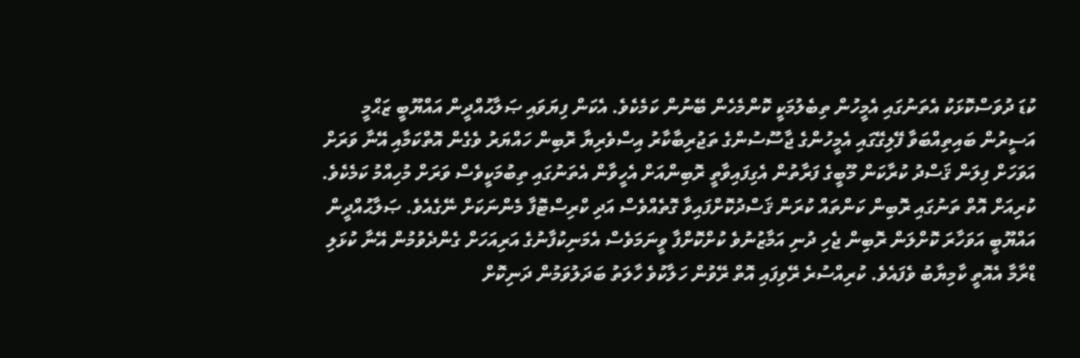ކުޑަ ދުވަސްކޮޅަކު އެތަނުގައި އެމީހުން ތިބެލުމަކީ ކޮންމެހެން ބޭނުން ކަމެކެވެ. އެކަން ފިޔަވައި ޞަލާޙުއްދީން އައްޔޫބީ ޒަޙްމީ އަސީރުން ބައިތިއްބަވާ ފޭލިގޭގައި އެމީހުންގެ ޖާސޫސުންގެ ތަޖުރިބާކާރު އިސްވެރިޔާ ރޮބިން ހައްޔަރު ވެގެން އޮތްކަމާއި އޭނާ ވަރަށް އަވަހަށް ފިލަން ޤަސްދު ކުރާކަން މޫބީގެ ފަރާތުން އެގިފައިވާތީ ރޮބިންއަށް އެހީވާން އެތަނުގައި ތިބުމަކީވެސް ވަރަށް މުހިއްމު ކަމެކެވެ. ކުރިއަށް އޮތް ތަނުގައި ރޮބިން ކަންތައް ކުރަން ޤަސްދުކޮށްފައިވާ ގޮތެއްވެސް އަދި ކްރިސްޓޮފާ މެންނަކަށް ނޭގެއެވެ. ޞަލާޙުއްދީން އައްޔޫބީ އަވަހާރަ ކޮށްލަން ރޮބިން ޖެހި ދުނި އަމާޒުނުވެ ކުށްކޮށްފާ ވީނަމަވެސް އެމަނިކުފާނުގެ އަރިއަހަށް ގެންދެވުމުން އޭނާ ކުޅަލި ޑްރާމާ އެއޮތީ ކާމިޔާބު ވެފައެވެ. ކުރިއްސުރެ ރޭވިފައި އޮތް ރޭވުން ހަލާކުވެ ހާލަތު ބަދަލުވަމުން ދަނިކޮށް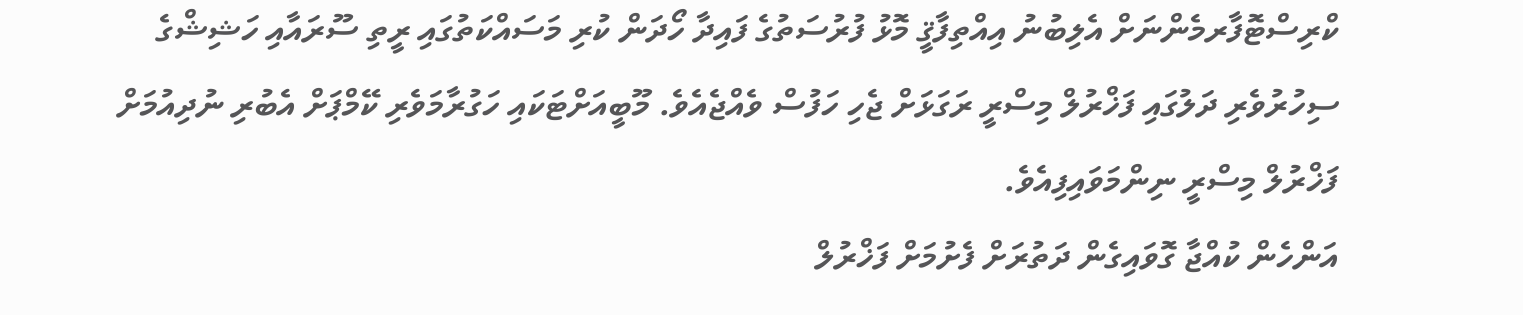ކްރިސްޓޮފާރމެންނަށް އެލިބުނު އިއްތިފާޤީ މޮޅު ފުރުސަތުގެ ފައިދާ ހޯދަން ކުރި މަސައްކަތުގައި ރީތި ސޫރައާއި ހަޝިޝްގެ ސިހުރުވެރި ދަލުގައި ފަޚްރުލް މިސްރީ ރަގަޅަށް ޖެހި ހަފުސް ވެއްޖެއެވެ. މޫބީއަށްޓަކައި ހަގުރާމަވެރި ކޭމްޕަށް އެބުރި ނުދިއުމަށް ފަޚްރުލް މިސްރީ ނިންމަވައިފިއެވެ.
އަންހެން ކުއްޖާ ގޮވައިގެން ދަތުރަށް ފެށުމަށް ފަޚްރުލް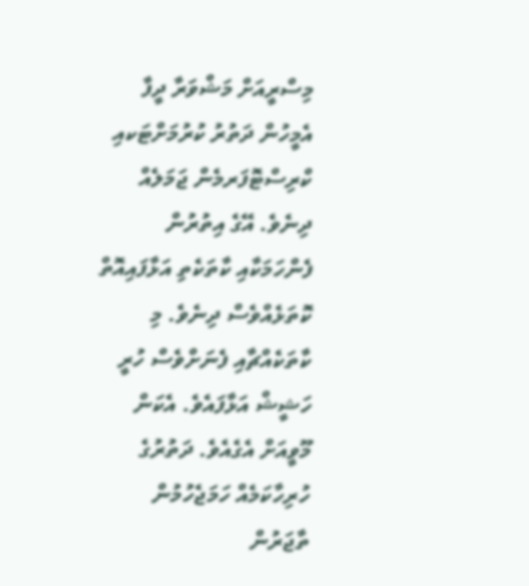މިސްރީއަށް މަޝްވަރާ ދީފާ އެމީހުން ދަތުރު ކުރުމަށްޓަކއި ކްރިސްޓޮފަރމެން ޖަމަލެއް ދިނެވެ. އޭގެ އިތުރުން ފެންހަމަކާއި ކާތަކެތި އަޅާފައިއޮތް ކޮތަޅެއްވެސް ދިނެވެ. މި ކާތަކެއްޗާއި ފެނަށްވެސް ހުރީ ހަޝީޝް އަޅާފައެވެ. އެކަން މޫވީއަށް އެގެއެވެ. ދަތުރުގެ ހުރިހާކަމެއް ހަމަޖެހުމުން ތާޖަރުން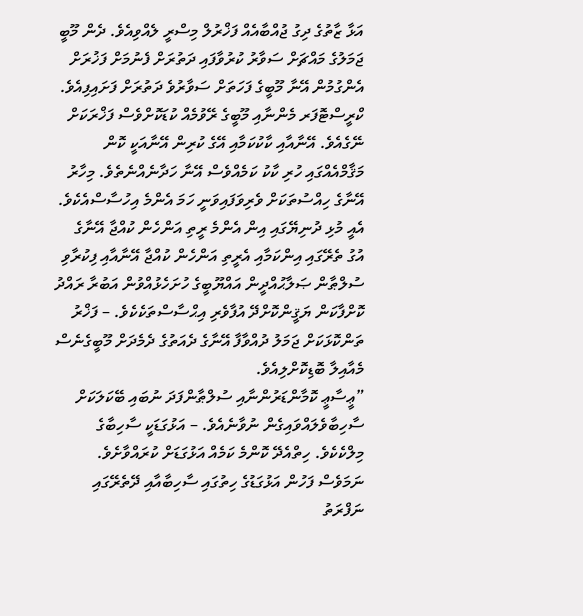އަޅާ ޒާތުގެ ދިގު ޖުއްބާއެއް ފަޚްރުލް މިސްރީ ލެއްވިއެވެ. ދެން މޫބީ ޖަމަލުގެ މައްޗަށް ސަވާރު ކުރުވާފައި ދަތުރަށް ފެނުމަށް ފަޚުރަށް އެންގުމުން އޭނާ މޫބީގެ ފަހަތަށް ސަވާރުވެ ދަތުރަށް ފަށައިފިއެވެ. ކްރީސްޓޮފަރ މެންނާއި މޫބީގެ ރޭވުމެއް ކުޑަކޮށްވެސް ފަޚްރަކަށް ނޭގެއެވެ. އޭނާއާއި ކާކުކަމާއި އޭގެ ކުރިން އޭނާއަކީ ކޮން މަޤާމްއެއްގައި ހުރި ކާކު ކަމެއްވެސް އޭނާ ހަދާނެއްނެތެވެ. މިހާރު އޭނާގެ ހިއްސުތަކަށް ވެރިވަފައިވަނީ ހަމަ އެންމެ އިހުސާސްއެކެވެ. އެއީ މުޅި ދުނިޔޭގައި އިން އެންމެ ރީތި އަންހެން ކުއްޖާ އޭނާގެ އުގު ތެރޭގައި އިންކަމާއި އެރީތި އަންހެން ކުއްޖާ އޭނާއާއި ފިކުރާވި ސުލްޠާން ޞަލާޙުއްދީން އައްޔޫބީގެ ހުށަހެޅުއްވުން އަބުރާ ރައްދު ކޮށްފާކަން ޔަޤީންކޮށްދޭ އުފާވެރި އިޙްސާސްތަކެކެވެ. – ފަޚްރު ތަންކޮޅަކަށް ޖަމަލު ދުއްވާފާ އޭނާގެ ދެއަތުގެ ދެމެދަށް މޫބީގެނެސް މެއާއިލާ ބޮޑިކޮށްލިއެވެ.
”ޢީސާޢީ ކޮމާންޑަރުންނާއި ސުލްޠާންފަދަ ނުބައި ބޭކަލަކަށް ސާހިބާވެލައްވައިގެން ނުވާނެއެވެ. – އަޅުގަޑަކީ ސާހިބާގެ މިލްކެކެވެ. ހިތްއެދޭ ކޮންމެ ކަމެއް އަޅުގަޑަށް ކުރައްވާށެވެ. ނަމަވެސް ފަހުން އަޅުގަޑުގެ ހިތުގައި ސާހިބާއާއި ދޭތެރޭގައި ނަފްރަތު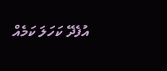އުފެދޭ ކަހަލަ ކަމެއް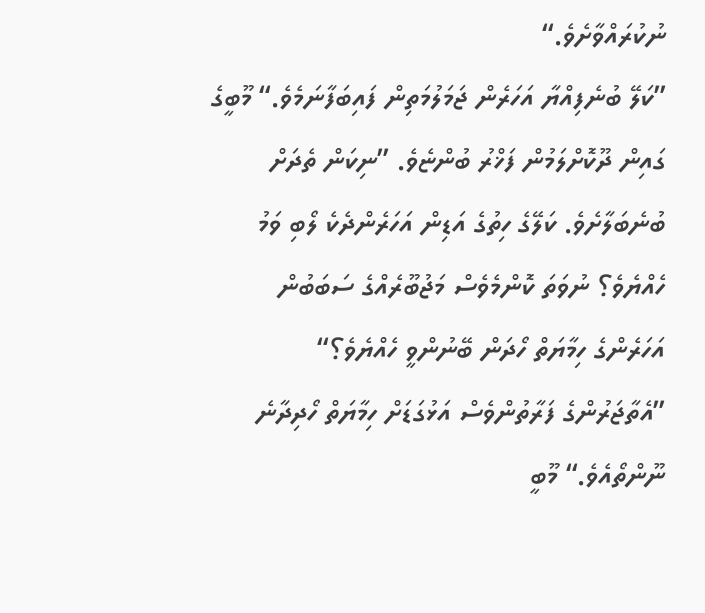ނުކުރައްވާށެވެ.“
”ކަލޭ ބުނެފިއްޔާ އަހަރެން ޖަމަލުމަތިން ފައިބަފާނަމެވެ.“ މޫބީގެ ގައިން ދޫކޮށްލަމުން ފަޚްރު ބުންޏެވެ. ”ނިކަން ތެދަށް ބުނެބަލާށެވެ. ކަލޭގެ ހިތުގެ އަޑިން އަހަރެންދެކެ ލޯބި ވަމު ހެއްޔެވެ؟ ނުވަތަ ކޮންމެވެސް މަޖުބޫރެއްގެ ސަބަބުން އަހަރެންގެ ހިމާޔަތް ހޯދަން ބޭނުންވީ ހެއްޔެވެ؟“
”އެތާޖަރުންގެ ފަރާތުންވެސް އަޅުގަޑަށް ހިމާޔަތް ހޯދިދާނެ ނޫންތޯއެވެ.“ މޫބީ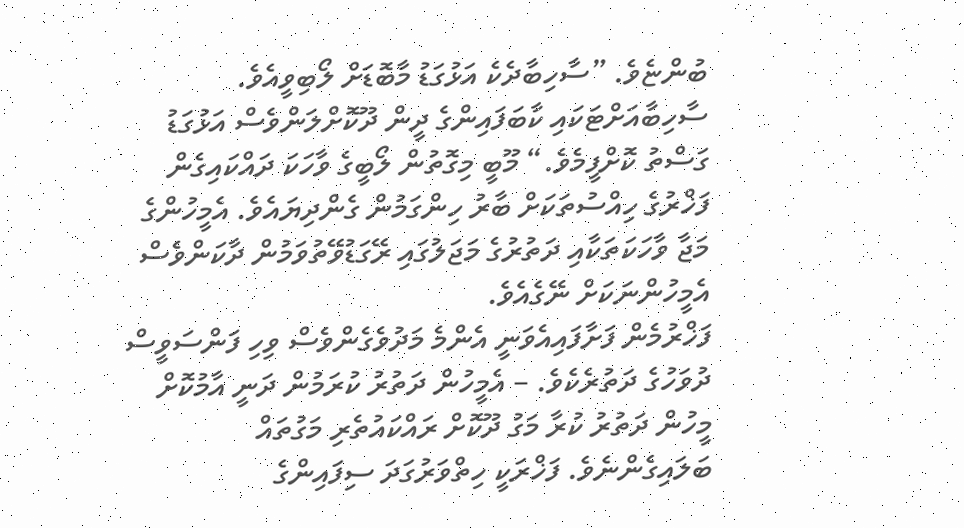ބުންޏެވެ. ”ސާހިބާދެކެ އަޅުގަޑު މާބޮޑަށް ލޯބިވީއެވެ. ސާހިބާއަށްޓަކައި ކާބަފައިންގެ ދީން ދޫކޮށްލަންވެސް އަޅުގަޑު ގަސްތު ކޮށްފީމެވެ.“ މޫބީ މިގޮތުން ލޯބީގެ ވާހަކަ ދައްކައިގެން ފަޚްރުގެ ހިއްސުތަކަށް ބާރު ހިންގަމުން ގެންދިޔައެވެ. އެމީހުންގެ މަޖާ ވާހަކަތަކާއި ދަތުރުގެ މަޖަލުގައި ރޭގަޑުވޭތުވަމުން ދާކަންވެސް އެމީހުންނަކަށް ނޭގެއެވެ.
ފަޚްރުމެން ފަށާފައިއެވަނީ އެންމެ މަދުވެގެންވެސް ވިހި ފަންސަވީސް ދުވަހުގެ ދަތުރެކެވެ. – އެމީހުން ދަތުރު ކުރަމުން ދަނީ އާމުކޮށް މީހުން ދަތުރު ކުރާ މަގު ދޫކޮށް ރައްކައުތެރި މަގުތައް ބަލައިގެންނެވެ. ފަޚްރަކީ ހިތްވަރުގަދަ ސިފައިންގެ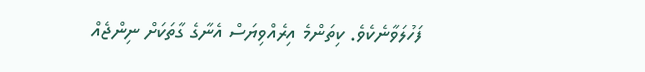ފަހުލަވާނެކެވެ. ކިތަންމެ އިރެއްވިޔަސް އެނާގެ ގާތަކަށް ނިންޖެއް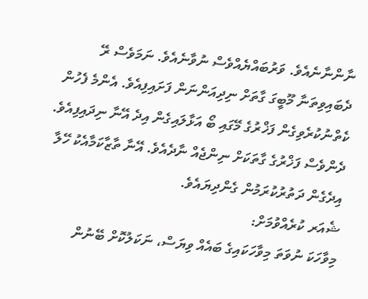ނާންނާނެއެވެ. ވަރުބައްޔެއްވެސް ނުވާނެއެވެ. ނަމަވެސް ރޭ ދެބައިވިތަނާ މޫބީގަ ގާތަށް ނިދިއަންނަން ފަށައިފިއެވެ. އެންމެ ފެހުން ކެތްނުކުރެވިގެން ފަޚްރުގެ މޭގައި ބޯ އަޅާލައިގެން އިދެ އޭނާ ނިދައިފިއެވެ. ދެންވެސް ފަޚްރުގެ ގާތަކަށް ނިންޖެއް ނާދެއެވެ. އޭނާ ތާޒާކަމާއެކު ހޭލާ އިދެގެން ދަތުރުކުރަމުން ގެންދިޔައެވެ.
ޝެއަރ ކުރެއްވުމަށް:
މިވާހަކަ ނުވަތަ މިވާހަކައިގެ ބައެއް ވިޔަސް، ނަކަލުކޮށް ބޭނުން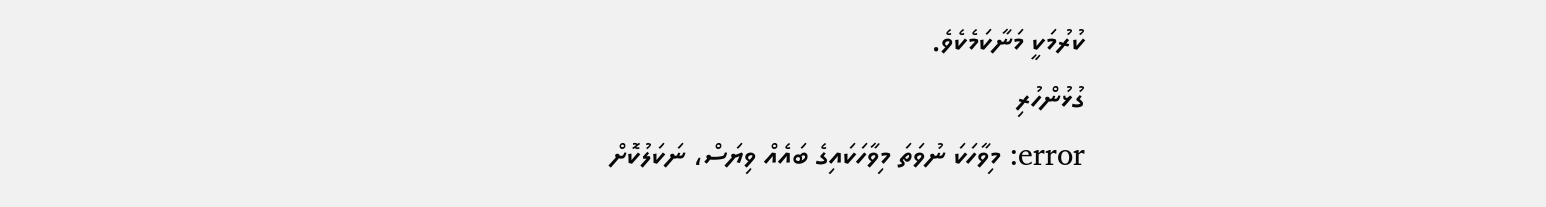ކުރުމަކީ މަނާކަމެކެވެ.
ގުޅުންހުރި
error: މިވާހަކަ ނުވަތަ މިވާހަކައިގެ ބައެއް ވިޔަސް، ނަކަލުކޮށް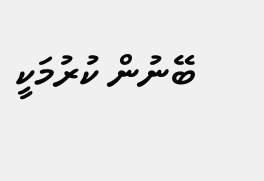ބޭނުން ކުރުމަކީ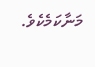މަނާކަމެކެވެ.